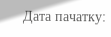Дата пачатку: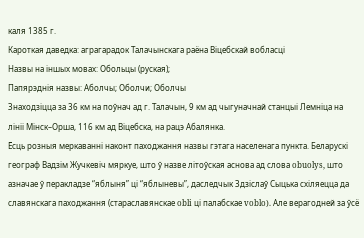каля 1385 г.
Кароткая даведка: аграгарадок Талачынскага раёна Віцебскай вобласці
Назвы на іншых мовах: Обольцы (руская);
Папярэднія назвы: Аболчы; Оболчи; Оболчы
Знаходзіцца за 36 км на поўнач ад г. Талачын, 9 км ад чыгуначнай станцыі Лемніца на лініі Мінск–Орша, 116 км ад Віцебска, на рацэ Абалянка.
Ёсць розныя меркаванні наконт паходжання назвы гэтага населенага пункта. Беларускі географ Вадзім Жучкевіч мяркуе, што ў назве літоўская аснова ад слова obuolys, што азначае ў перакладзе “яблыня” ці “яблыневы”, даследчык Здзіслаў Сыцька схіляецца да славянскага паходжання (стараславянскае obli ці палабскае voblo). Але верагодней за ўсё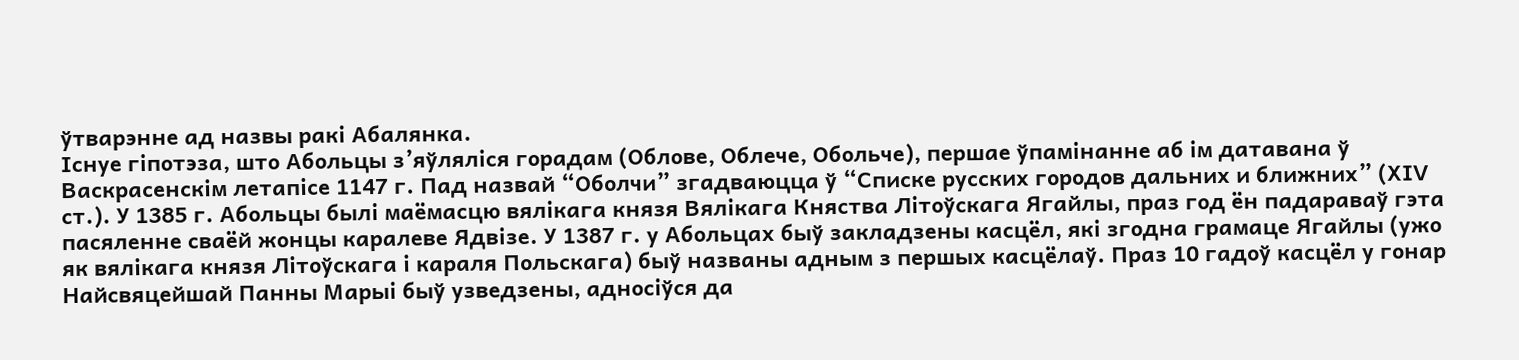ўтварэнне ад назвы ракі Абалянка.
Існуе гіпотэза, што Абольцы з’яўляліся горадам (Облове, Облече, Обольче), першае ўпамінанне аб ім датавана ў Васкрасенскім летапісе 1147 г. Пад назвай “Оболчи” згадваюцца ў “Списке русских городов дальних и ближних” (ХIV ст.). У 1385 г. Абольцы былі маёмасцю вялікага князя Вялікага Княства Літоўскага Ягайлы, праз год ён падараваў гэта пасяленне сваёй жонцы каралеве Ядвізе. У 1387 г. у Абольцах быў закладзены касцёл, які згодна грамаце Ягайлы (ужо як вялікага князя Літоўскага і караля Польскага) быў названы адным з першых касцёлаў. Праз 10 гадоў касцёл у гонар Найсвяцейшай Панны Марыі быў узведзены, адносіўся да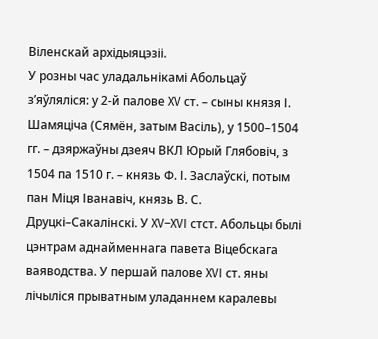Віленскай архідыяцэзіі.
У розны час уладальнікамі Абольцаў з’яўляліся: у 2-й палове XV ст. – сыны князя І. Шамяціча (Сямён, затым Васіль), у 1500–1504 гг. – дзяржаўны дзеяч ВКЛ Юрый Глябовіч, з 1504 па 1510 г. – князь Ф. І. Заслаўскі, потым пан Міця Іванавіч, князь В. С. Друцкі–Сакалінскі. У XV–XVI стст. Абольцы былі цэнтрам аднайменнага павета Віцебскага ваяводства. У першай палове XVI ст. яны лічыліся прыватным уладаннем каралевы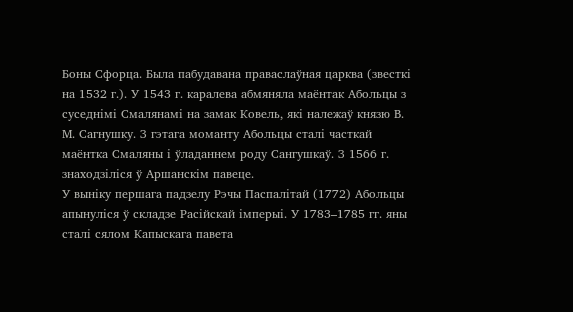Боны Сфорца. Была пабудавана праваслаўная царква (звесткі на 1532 г.). У 1543 г. каралева абмяняла маёнтак Абольцы з суседнімі Смалянамі на замак Ковель, які належаў князю В. М. Сагнушку. З гэтага моманту Абольцы сталі часткай маёнтка Смаляны і ўладаннем роду Сангушкаў. З 1566 г. знаходзіліся ў Аршанскім павеце.
У выніку першага падзелу Рэчы Паспалітай (1772) Абольцы апынуліся ў складзе Расійcкай імперыі. У 1783–1785 гг. яны сталі сялом Капыскага павета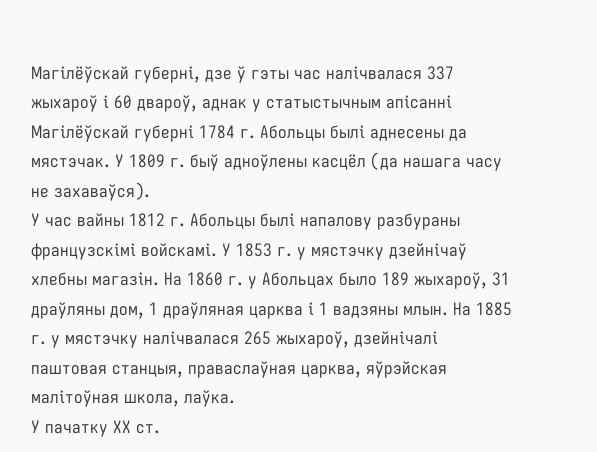Магілёўскай губерні, дзе ў гэты час налічвалася 337 жыхароў і 60 двароў, аднак у статыстычным апісанні Магілёўскай губерні 1784 г. Абольцы былі аднесены да мястэчак. У 1809 г. быў адноўлены касцёл (да нашага часу не захаваўся).
У час вайны 1812 г. Абольцы былі напалову разбураны французскімі войскамі. У 1853 г. у мястэчку дзейнічаў хлебны магазін. На 1860 г. у Абольцах было 189 жыхароў, 31 драўляны дом, 1 драўляная царква і 1 вадзяны млын. На 1885 г. у мястэчку налічвалася 265 жыхароў, дзейнічалі паштовая станцыя, праваслаўная царква, яўрэйская малітоўная школа, лаўка.
У пачатку ХХ ст.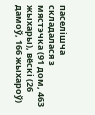паселішча складалася з мястэчка (91 дом, 463 жыхары), вёскі (26 дамоў, 166 жыхароў)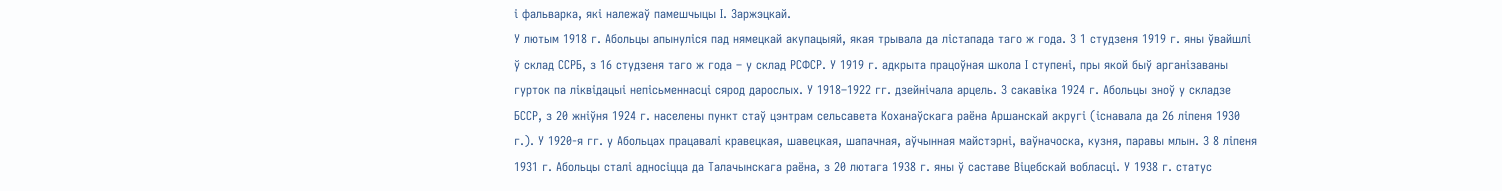і фальварка, які належаў памешчыцы І. Заржэцкай.
У лютым 1918 г. Абольцы апынуліся пад нямецкай акупацыяй, якая трывала да лістапада таго ж года. З 1 студзеня 1919 г. яны ўвайшлі ў склад ССРБ, з 16 студзеня таго ж года – у склад РСФСР. У 1919 г. адкрыта працоўная школа І ступені, пры якой быў арганізаваны гурток па ліквідацыі непісьменнасці сярод дарослых. У 1918–1922 гг. дзейнічала арцель. З сакавіка 1924 г. Абольцы зноў у складзе БССР, з 20 жніўня 1924 г. населены пункт стаў цэнтрам сельсавета Коханаўскага раёна Аршанскай акругі (існавала да 26 ліпеня 1930 г.). У 1920-я гг. у Абольцах працавалі кравецкая, шавецкая, шапачная, аўчынная майстэрні, ваўначоска, кузня, паравы млын. З 8 ліпеня 1931 г. Абольцы сталі адносіцца да Талачынскага раёна, з 20 лютага 1938 г. яны ў саставе Віцебскай вобласці. У 1938 г. статус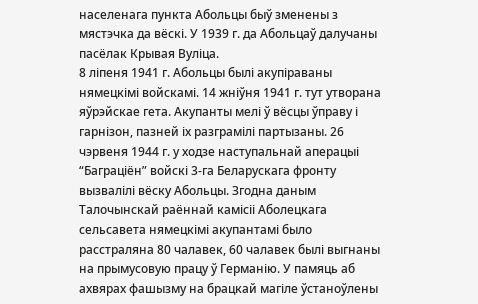населенага пункта Абольцы быў зменены з мястэчка да вёскі. У 1939 г. да Абольцаў далучаны пасёлак Крывая Вуліца.
8 ліпеня 1941 г. Абольцы былі акупіраваны нямецкімі войскамі. 14 жніўня 1941 г. тут утворана яўрэйскае гета. Акупанты мелі ў вёсцы ўправу і гарнізон, пазней іх разграмілі партызаны. 26 чэрвеня 1944 г. у ходзе наступальнай аперацыі “Баграціён” войскі 3-га Беларускага фронту вызвалілі вёску Абольцы. Згодна даным Талочынскай раённай камісіі Аболецкага сельсавета нямецкімі акупантамі было расстраляна 80 чалавек, 60 чалавек былі выгнаны на прымусовую працу ў Германію. У памяць аб ахвярах фашызму на брацкай магіле ўстаноўлены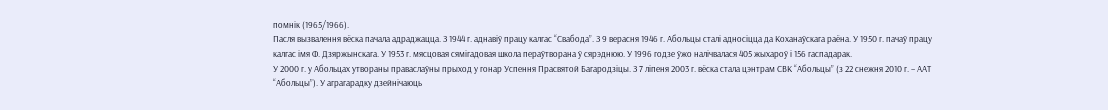помнік (1965/1966).
Пасля вызвалення вёска пачала адраджацца. З 1944 г. аднавіў працу калгас “Свабода”. З 9 верасня 1946 г. Абольцы сталі адносіцца да Коханаўскага раёна. У 1950 г. пачаў працу калгас імя Ф. Дзяржынскага. У 1953 г. мясцовая сямігадовая школа пераўтворана ў сярэднюю. У 1996 годзе ўжо налічвалася 405 жыхароў і 156 гаспадарак.
У 2000 г. у Абольцах утвораны праваслаўны прыход у гонар Успення Прасвятой Багародзіцы. З 7 ліпеня 2003 г. вёска стала цэнтрам СВК “Абольцы” (з 22 снежня 2010 г. – ААТ “Абольцы”). У аграгарадку дзейнічаюць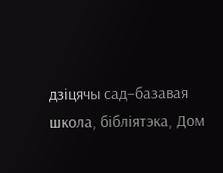дзіцячы сад–базавая школа, бібліятэка, Дом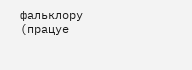фальклору (працуе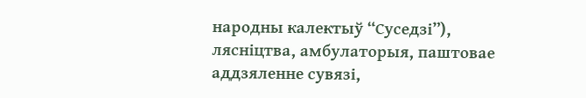народны калектыў “Суседзі”), лясніцтва, амбулаторыя, паштовае аддзяленне сувязі,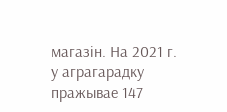магазін. На 2021 г. у аграгарадку пражывае 147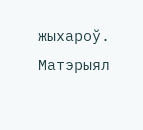жыхароў.
Матэрыял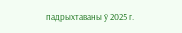падрыхтаваны ў 2025 г.